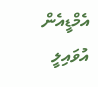އެމްޑީއެން އުވައިލީ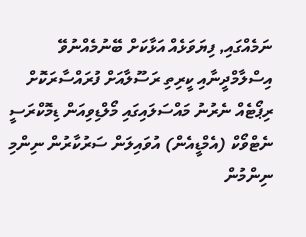ނަމެއްގައި, ފިޔަވަޅެއް އަޅާކަށް ބޭނުމެއްނުވޭ
އިސްލާމްދީނާއި ކީރިތި ރަސޫލާއަށް ފުރައްސާރަކޮށް ރިޕޯޓެއް ނެރުނު މައްސަލައިގައި މޯލްޑިވިއަން ޑިމޮކްރަސީ ނެޓްވޯކް (އެމްޑީއެން) އުވައިލަން ސަރުކާރުން ނިންމި ނިންމުން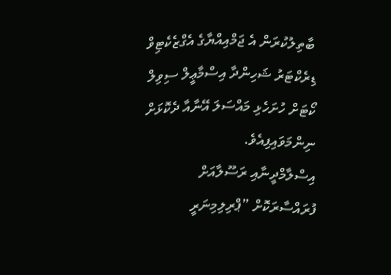ބާތިލުކުރަން އެ ޖަމްއިއްޔާގެ އެގްޒެކެޓިވް ޑިރެކްޓަރު ޝަހިންދާ އިސްމާޢީލް ސިވިލް ކޯޓަށް ހުށަހެޅި މައްސަލަ އޭނާއާ ދެކޮޅަށް ނިންމަވައިފިއެވެ.
އިސްލާމްދީނާއި ރަސޫލާއަށް ފުރައްސާރަކޮށް ”ޕްރިލިމިނަރީ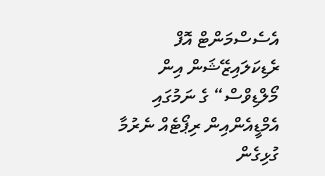އެސެސްމަންޓް އޮފް ރެޑިކަލައިޒޭޝަން އިން މޯލްޑިވްސް“ ގެ ނަމުގައި އެމްޑީއެންއިން ރިޕޯޓެއް ނެރުމާ ގުޅިގެން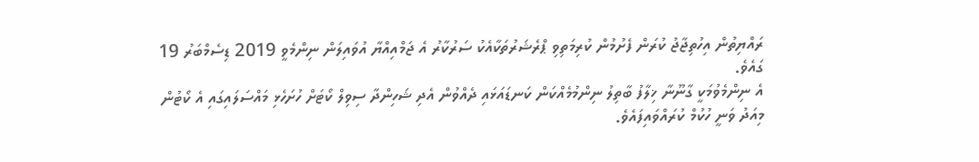ރައްޔިތުން އިހުތިޖާޖު ކުރަން ފެށުމުން ކުރިމަތިވި ޕްރެޝަރުތަކާއެކު ސަރުކާރު އެ ޖަމްއިއްޔާ އުވައިލަން ނިންމެވީ 2019 ޑިސެމްބަރު 19 ގައެވެ.
އެ ނިންމެވުމަކީ ގާނޫނާ ޚިލާފު ބާތިލު ނިންމުމެއްކަން ކަނޑައަޅައި ދެއްވުން އެދި ޝަހިންދާ ސިވިލް ކޯޓަށް ހުށަހެޅި މައްސަލައިގައި އެ ކޯޓުން މިއަދު ވަނީ ހުކުމް ކުރައްވައިފައެވެ.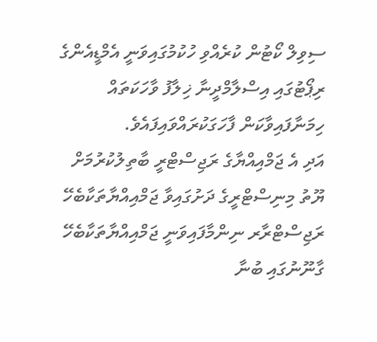ސިވިލް ކޯޓުން ކުރެއްވި ހުކުމުގައިވަނީ އެމްޑީއެންގެ ރިޕޯޓުގައި އިސްލާމްދީނާ ޚިލާފު ވާހަކަތައް ހިމަނާފައިވާކަން ފާހަގަކުރައްވައިފައެވެ.
އަދި އެ ޖަމްއިއްޔާގެ ރަޖިސްޓްރީ ބާތިލުކުރުމަށް ޔޫތު މިނިސްޓްރީގެ ދަށުގައިވާ ޖަމްއިއްޔާތަކާބެހޭ ރަޖިސްޓްރާރ ނިންމާފައިވަނީ ޖަމްއިއްޔާތަކާބެހޭ ގާނޫނުގައި ބުނާ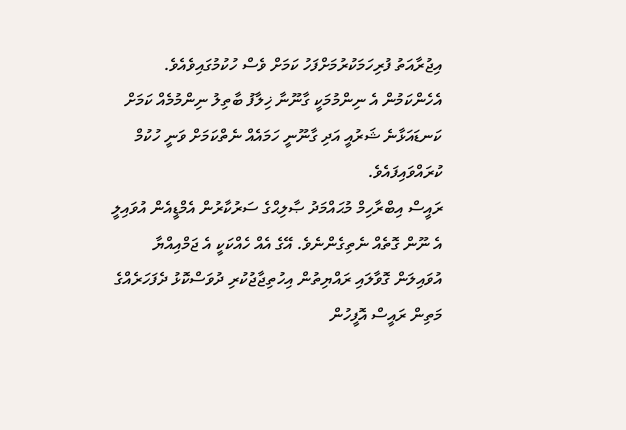އިޖުރާއަތު ފުރިހަމަކުރުމަށްފަހު ކަމަށް ވެސް ހުކުމުގައިވެއެވެ.
އެހެންކަމުން އެ ނިންމުމަކީ ގާނޫނާ ޚިލާފު ބާތިލު ނިންމުމެއް ކަމަށް ކަނޑައަޅާނެ ޝަރުއީ އަދި ގާނޫނީ ހަމައެއް ނެތްކަމަށް ވަނީ ހުކުމް ކުރައްވައިފައެވެ.
ރައީސް އިބްރާހިމް މުޙައްމަދު ޞާލިޙްގެ ސަރުކާރުން އެމްޑީއެން އުވައިލީ އެ ނޫން ގޮތެއް ނެތިގެންނެވެ. އޭގެ އެއް ހެއްކަކީ އެ ޖަމްއިއްޔާ އުވައިލަން ގޮވާލައި ރައްޔިތުން އިހުތިޖާޖުކުރި ދުވަސްކޮޅު ދެފަހަރެއްގެ މަތިން ރައީސް އޮފީހުން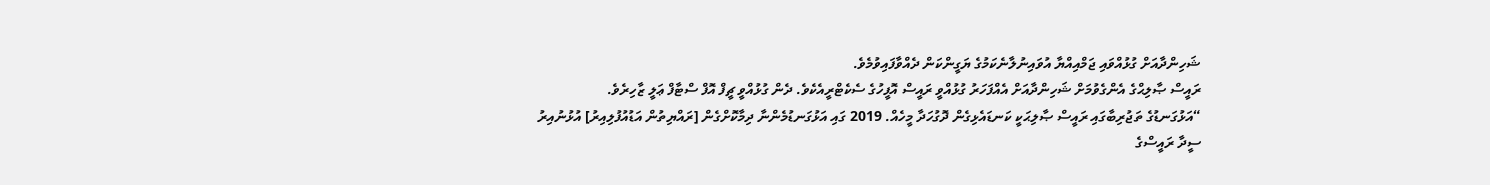ޝަހިންދާއަށް ގުޅުއްވައި ޖަމްއިއްޔާ އުވައިނުލާނެކަމުގެ ޔަގީންކަން ދެއްވާފައިވުމެވެ.
ރައީސް ޞާލިޙްގެ އެންގެވުމަށް ޝަހިންދާއަށް އެއްފަހަރު ގުޅުއްވީ ރައީސް އޮފީހުގެ ސެކެޓްރީއެކެވެ. ދެން ގުޅުއްވީ ޗީފް އޮފް ސްޓާފް ޢަލީ ޒާހިރެވެ.
“އަޅުގަނޑުގެ ތަޖުރިބާގައި ރައީސް ޞާލިޙަކީ ކަނޑައެޅިގެން ދޮގުހަދާ މީހެއް. 2019 ގައި އަޅުގަނޑުމެންނާ ދިމާކޮށްގެން [ރައްޔިތުން އަޑުއުފުލިއިރު] އުޅުނުއިރު ސީދާ ރައީސްގެ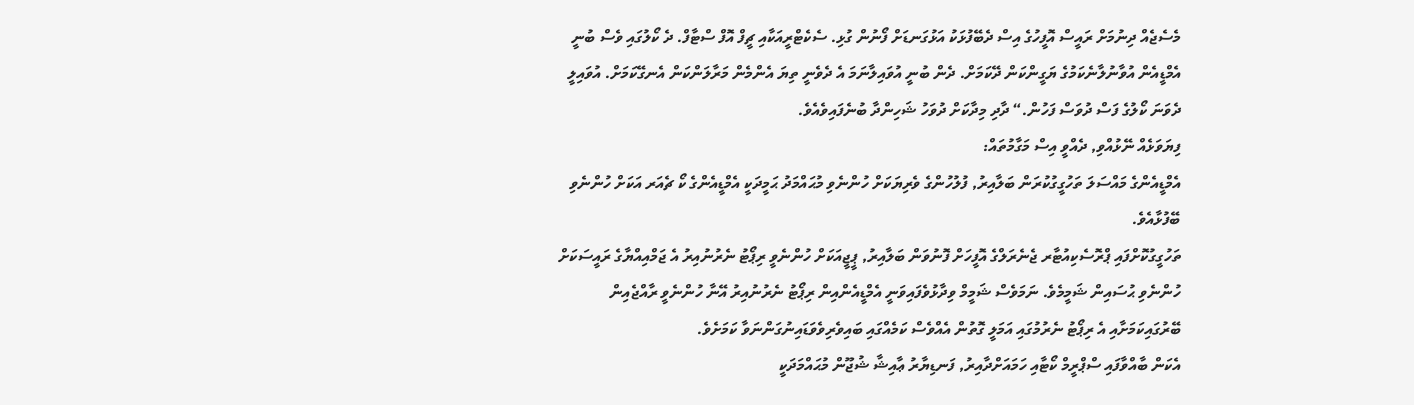މެސެޖެއް ދިނުމަށް ރައީސް އޮފީހުގެ އިސް ދެބޭފުޅަކު އަޅުގަނޑަށް ފޯނުން ގުޅި. ސެކެޓްރީއަކާއި ޗީފް އޮފް ސްޓާފް. ދެ ކޯލުގައި ވެސް ބުނީ އެމްޑީއެން އުވާނުލާނެކަމުގެ ޔަގީންކަން ދޭކަމަށް. ދެން ބުނީ އުވައިލާނަމަ އެ ދެވެނީ ތިޔަ އެންމެން މަރާލަންކަން އެނގޭކަމަށް. އުވައިލީ ދެވަނަ ކޯލުގެ ފަސް ދުވަސް ފަހުން.“ ދާދި މިދާކަށް ދުވަހު ޝަހިންދާ ބުނެފައިވެއެވެ.
ފިޔަވަޅެއް ނޭޅުއްވި, ދެއްވީ އިސް މަގާމުތައް:
އެމްޑީއެންގެ މައްސަލަ ތަހުގީގުކުރަން ބަލާއިރު, ފުލުހުންގެ ވެރިޔަކަށް ހުންނެވި މުޙައްމަދު ޙަމީދަކީ އެމްޑީއެންގެ ކޯ ޗެއަރ އަކަށް ހުންނެވި ބޭފުޅާއެވެ.
ތަހުގީގުކޮށްފައި ޕްރޮސެކިއުޓާރ ޖެނެރަލްގެ އޮފީހަށް ފޮނުވަން ބަލާއިރު, ޕީޖީއަކަށް ހުންނެވީ ރިޕޯޓު ނެރުނުއިރު އެ ޖަމްއިއްޔާގެ ރައީސަކަށް ހުންނެވި ޙުސައިން ޝަމީމެވެ. ނަމަވެސް ޝަމީމް ވިދާޅުވެފައިވަނީ އެމްޑީއެންއިން ރިޕޯޓު ނެރުނުއިރު އޭނާ ހުންނެވީ ރާއްޖެއިން ބޭރުގައިކަމަށާއި އެ ރިޕޯޓު ނެރުމުގައި އަމަލީ ގޮތުން އެއްވެސް ކަމެއްގައި ބައިވެރިވެވަޑައިނުގަންނަވާ ކަމަށެވެ.
އެކަން ބާއްވާފައި ސްޕްރީމް ކޯޓާއި ހަމައަށްދާއިރު, ފަނޑިޔާރު ޢާއިޝާ ޝުޖޫން މުޙައްމަދަކީ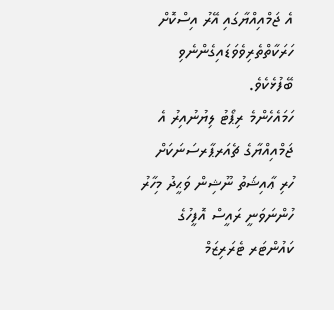އެ ޖަމްއިއްޔާގައި އޭރު އިސްކޮށް ހަރަކާތްތެރިވެވަޑައިގެންނެވި ބޭފުޅެކެވެ.
ހަމައެހެންމެ ރިޕޯޓު ލިޔުނުއިރު އެ ޖަމްއިއްޔާގެ ޗެއަރޕާރސަނަކަށް ހުރި ޢާއިޝަތު ނޫޝިން ވަޙީދު މިހާރު ހުންނަވަނީ ރައީސް އޮފީހުގެ ކައުންޓަރ ޓެރަރިޒަމް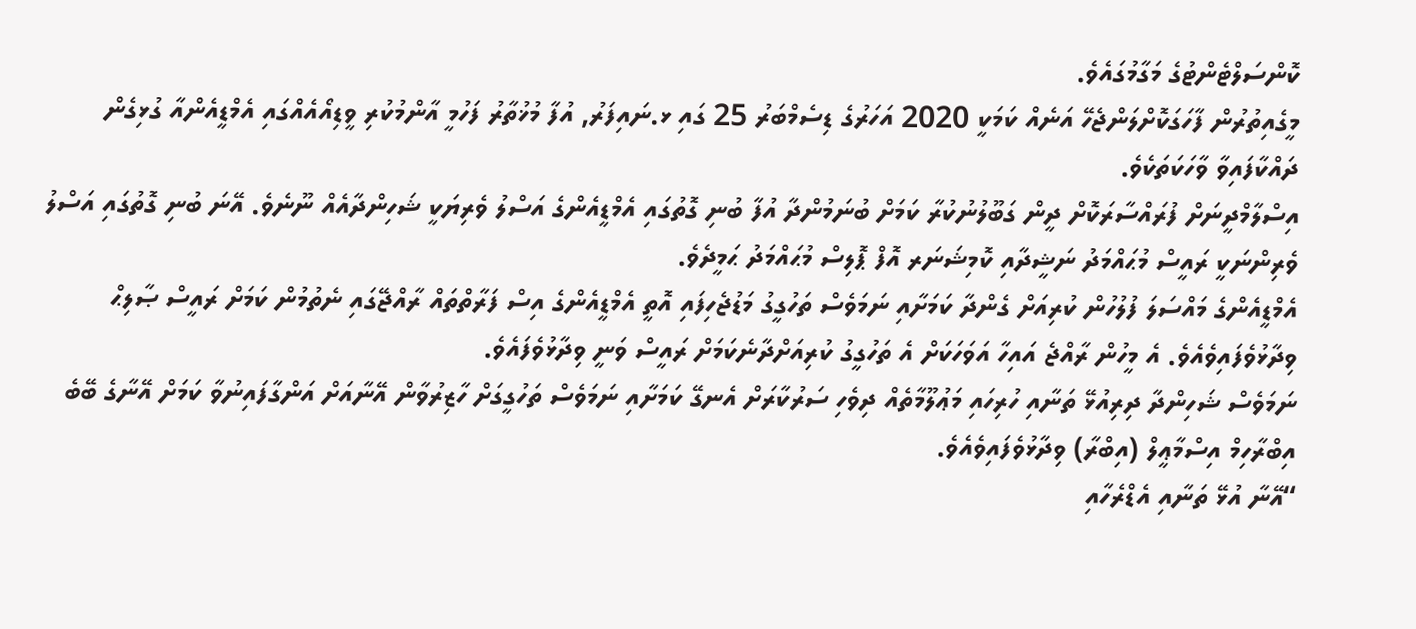ކޮންސަލްޓެންޓުގެ މަގާމުގައެވެ.
މީގެއިތުރުން ފާހަގަކޮށްލަންޖެހޭ އަނެއް ކަމަކީ 2020 އަހަރުގެ ޑިސެމްބަރު 25 ގައި ޅ.ނައިފަރު, އުފާ މުޚުތާރު ފަހުމީ އާންމުކުރި ވީޑިއޯއެއްގައި އެމްޑީއެންއާ ގުޅިގެން ދައްކާފައިވާ ވާހަކަތަކެވެ.
އިސްލާމްދީނަށް ފުރައްސާރަކޮށް ދީން ގަބޫލުނުކުރާ ކަމަށް ބުނަމުންދާ އުފާ ބުނި ގޮތުގައި އެމްޑީއެންގެ އަސްލު ވެރިޔަކީ ޝަހިންދާއެއް ނޫނެވެ. އޭނަ ބުނި ގޮތުގައި އަސްލު ވެރިންނަކީ ރައީސް މުޙައްމަދު ނަޝީދާއި ކޮމިޝަނަރ އޮފް ޕޮލިސް މުޙައްމަދު ޙަމީދެވެ.
އެމްޑީއެންގެ މައްސަލަ ފުލުހުން ކުރިއަށް ގެންދާ ކަމަށާއި ނަމަވެސް ތަހުގީގު މަޑުޖެހިފައި އޮތީ އެމްޑީއެންގެ އިސް ފަރާތްތައް ރާއްޖޭގައި ނެތުމުން ކަމަށް ރައީސް ޞާލިޙް ވިދާޅުވެފައިވެއެވެ. އެ މީހުން ރާއްޖެ އައިހާ އަވަހަކަށް އެ ތަހުގީގު ކުރިއަށްދާނެކަމަށް ރައީސް ވަނީ ވިދާޅުވެފައެވެ.
ނަމަވެސް ޝަހިންދާ ދިރިއުޅޭ ތަނާއި ހުރިހައި މަޢުލޫމާތެއް ދިވެހި ސަރުކާރަށް އެނގޭ ކަމަށާއި ނަމަވެސް ތަހުގީގަށް ހާޒިރުވާން އޭނާއަށް އަންގާފައިނުވާ ކަމަށް އޭނާގެ ބޭބެ އިބްރާހިމް އިސްމާޢީލް (އިބްރާ) ވިދާޅުވެފައިވެއެވެ.
“އޭނާ އުޅޭ ތަނާއި އެޑްރެހާއި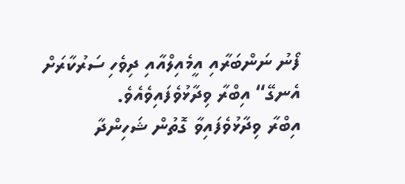ފޯނު ނަންބަރާއި އީމެއިލްއާއި ދިވެހި ސަރުކާރަށް އެނގޭ“ އިބްރާ ވިދާޅުވެފައިވެއެވެ.
އިބްރާ ވިދާޅުވެފައިވާ ގޮތުން ޝަހިންދާ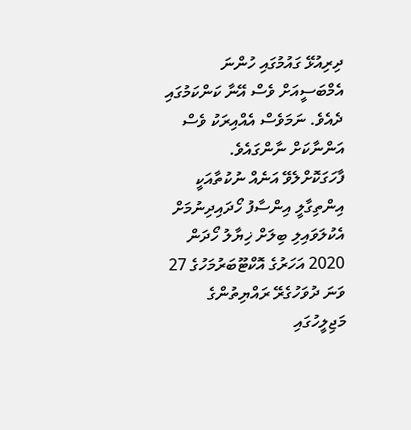ދިރިއުޅޭ ގައުމުގައި ހުންނަ އެމްބަސީއަށް ވެސް އޭނާ ކަންކަމުގައި ދެއެވެ. ނަމަވެސް އެއްއިރަކު ވެސް އަންނާކަށް ނާންގައެވެ.
ފާހަގަކޮށްލެވޭ އަނެއް ނުކުތާއަކީ އިންތިގާލީ އިންސާފު ހޯދައިދިނުމަށް އެކުލަވައިލި ބިލަށް ޚިޔާލު ހޯދަން 2020 އަހަރުގެ އޮކްޓޫބަރުމަހުގެ 27 ވަނަ ދުވަހުގެރޭ ރައްޔިތުންގެ މަޖިލީހުގައި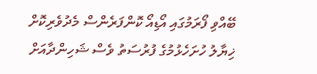ބޭއްވި ފޯރަމުގައި އޯޑިއޯ ކޮންފަރެންސް މެދުވެރިކޮށް ޚިޔާލު ހުށަހެޅުމުގެ ފުރުސަތު ވެސް ޝަހިންދާއަށް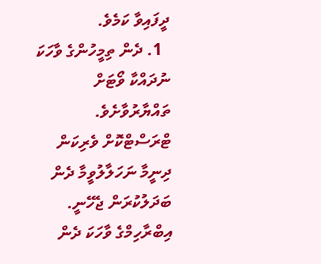ދީފައިވާ ކަމެވެ.
  1. ދެން ތިމީހުންގެ ވާހަކަ ނުދައްކާ ވޯޓަށް ތައްޔާރުވާށެވެ. ޓްރަސްޓްކޮށް ވެރިކަން ދިނީމާ ނަހަލާލުވީމާ ދެން ބަދަލުކުރަން ޖެހޭނީ. އިބްރާހިމްގެ ވާހަކަ ދެން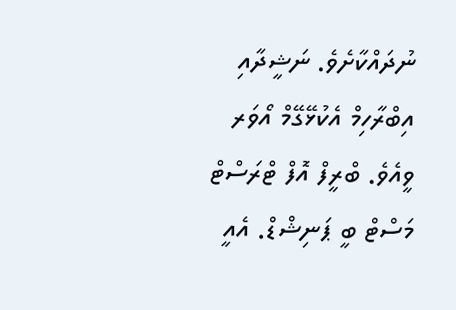ނުދައްކާށެވެ. ނަޝީދާއި އިބްރާހިމް އެކުޅޭގޭމް އޯވަރ ވީއެވެ. ބްރީފް އޮފް ޓްރަސްޓް މަސްޓް ބީ ޕަނިޝްޑް. އެއީ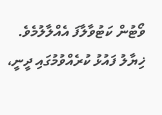ވޯޓުން ކަޓުވާލާފަ އެއްލާލުމެވެ.
ޚިޔާލު ފައުޅު ކުރެއްވުމުގައި ދީނީ،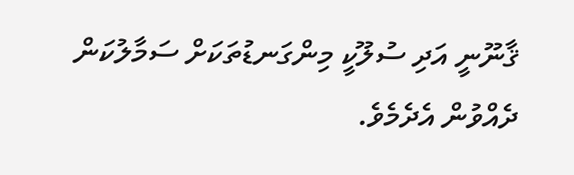ޤާނޫނީ އަދި ސުލޫކީ މިންގަނޑުތަކަށް ސަމާލުކަން ދެއްވުން އެދެމެވެ.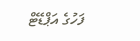ފަހުގެ އަޕްޑޭޓް